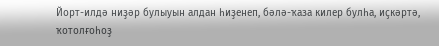Йорт-илдә ниҙәр булыуын алдан һиҙенеп, бәлә-ҡаза килер булһа, иҫкәртә, ҡотолғоһоҙ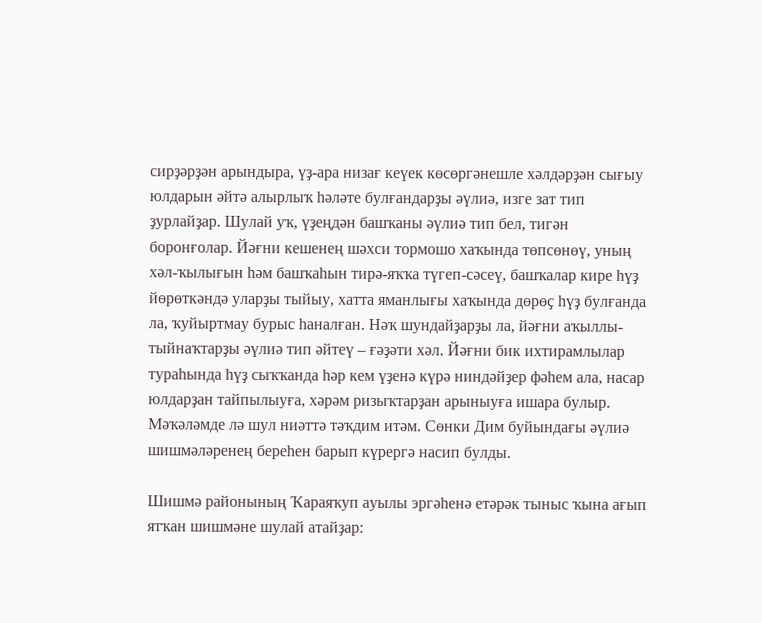сирҙәрҙән арындыра, үҙ-ара низағ кеүек көсөргәнешле хәлдәрҙән сығыу юлдарын әйтә алырлыҡ һәләте булғандарҙы әүлиә, изге зат тип ҙурлайҙар. Шулай уҡ, үҙеңдән башҡаны әүлиә тип бел, тигән боронғолар. Йәғни кешенең шәхси тормошо хаҡында төпсөнөү, уның хәл-ҡылығын һәм башҡаһын тирә-яҡҡа түгеп-сәсеү, башҡалар кире һүҙ йөрөткәндә уларҙы тыйыу, хатта яманлығы хаҡында дөрөҫ һүҙ булғанда ла, ҡуйыртмау бурыс һаналған. Нәҡ шундайҙарҙы ла, йәғни аҡыллы-тыйнаҡтарҙы әүлиә тип әйтеү – ғәҙәти хәл. Йәғни бик ихтирамлылар тураһында һүҙ сыҡҡанда һәр кем үҙенә күрә ниндәйҙер фәһем ала, насар юлдарҙан тайпылыуға, хәрәм ризыҡтарҙан арыныуға ишара булыр. Мәҡәләмде лә шул ниәттә тәҡдим итәм. Сөнки Дим буйындағы әүлиә шишмәләренең береһен барып күрергә насип булды.

Шишмә районының Ҡараяҡуп ауылы эргәһенә етәрәк тыныс ҡына ағып ятҡан шишмәне шулай атайҙар: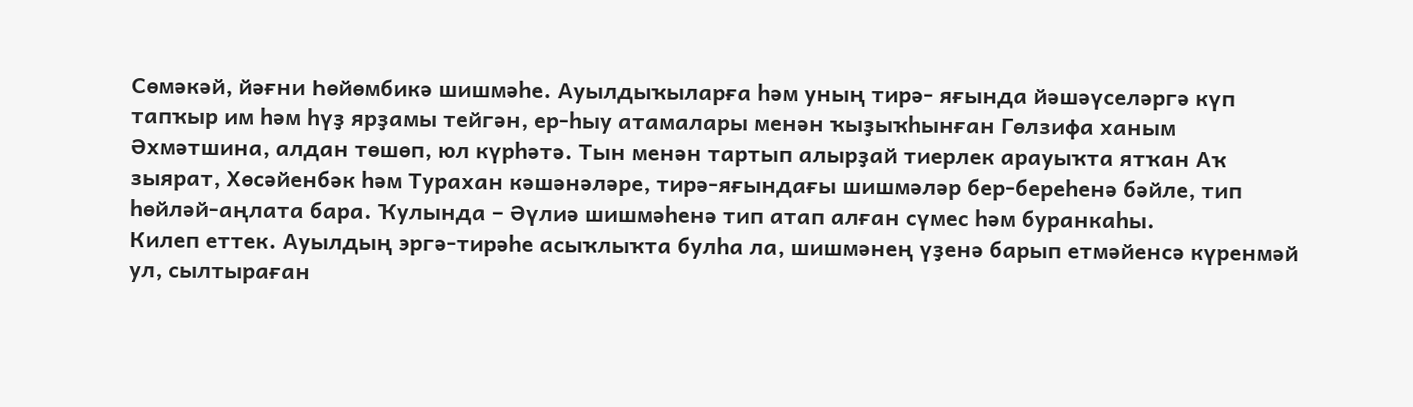Сөмәкәй, йәғни Һөйөмбикә шишмәһе. Ауылдыҡыларға һәм уның тирә- яғында йәшәүселәргә күп тапҡыр им һәм һүҙ ярҙамы тейгән, ер-һыу атамалары менән ҡыҙыҡһынған Гөлзифа ханым Әхмәтшина, алдан төшөп, юл күрһәтә. Тын менән тартып алырҙай тиерлек арауыҡта ятҡан Аҡ зыярат, Хөсәйенбәк һәм Турахан кәшәнәләре, тирә-яғындағы шишмәләр бер-береһенә бәйле, тип һөйләй-аңлата бара. Ҡулында – Әүлиә шишмәһенә тип атап алған сүмес һәм буранкаһы.
Килеп еттек. Ауылдың эргә-тирәһе асыҡлыҡта булһа ла, шишмәнең үҙенә барып етмәйенсә күренмәй ул, сылтыраған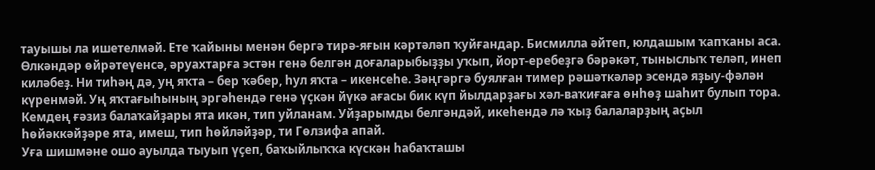тауышы ла ишетелмәй. Ете ҡайыны менән бергә тирә-яғын кәртәләп ҡуйғандар. Бисмилла әйтеп, юлдашым ҡапҡаны аса. Өлкәндәр өйрәтеүенсә, әруахтарға эстән генә белгән доғаларыбыҙҙы уҡып, йорт-еребеҙгә бәрәкәт, тыныслыҡ теләп, инеп киләбеҙ. Ни тиһәң дә, уң яҡта – бер ҡәбер, һул яҡта – икенсеһе. Зәңгәргә буялған тимер рәшәткәләр эсендә яҙыу-фәлән күренмәй. Уң яҡтағыһының эргәһендә генә үҫкән йүкә ағасы бик күп йылдарҙағы хәл-ваҡиғаға өнһөҙ шаһит булып тора. Кемдең ғәзиз балаҡайҙары ята икән, тип уйланам. Уйҙарымды белгәндәй, икеһендә лә ҡыҙ балаларҙың аҫыл һөйәккәйҙәре ята, имеш, тип һөйләйҙәр, ти Гөлзифа апай.
Уға шишмәне ошо ауылда тыуып үҫеп, баҡыйлыҡҡа күскән һабаҡташы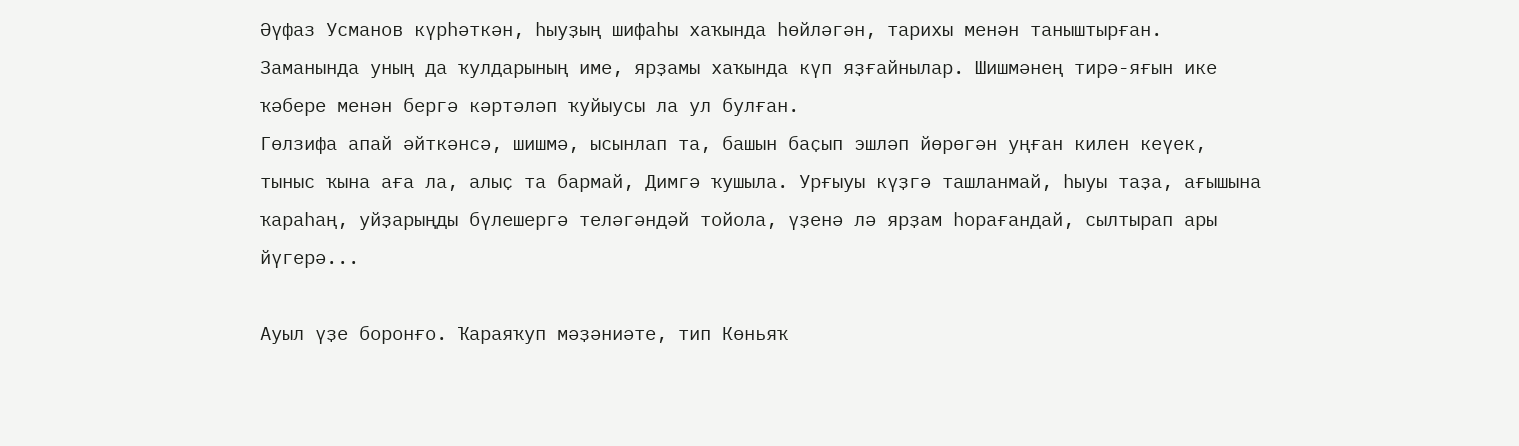Әүфаз Усманов күрһәткән, һыуҙың шифаһы хаҡында һөйләгән, тарихы менән таныштырған. Заманында уның да ҡулдарының име, ярҙамы хаҡында күп яҙғайнылар. Шишмәнең тирә-яғын ике ҡәбере менән бергә кәртәләп ҡуйыусы ла ул булған.
Гөлзифа апай әйткәнсә, шишмә, ысынлап та, башын баҫып эшләп йөрөгән уңған килен кеүек, тыныс ҡына аға ла, алыҫ та бармай, Димгә ҡушыла. Урғыуы күҙгә ташланмай, һыуы таҙа, ағышына ҡараһаң, уйҙарыңды бүлешергә теләгәндәй тойола, үҙенә лә ярҙам һорағандай, сылтырап ары йүгерә...

Ауыл үҙе боронғо. Ҡараяҡуп мәҙәниәте, тип Көньяҡ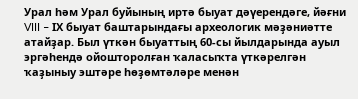Урал һәм Урал буйының иртә быуат дәүерендәге, йәғни VIII – IХ быуат баштарындағы археологик мәҙәниәтте атайҙар. Был үткән быуаттың 60-сы йылдарында ауыл эргәһендә ойошторолған ҡаласыҡта үткәрелгән ҡаҙыныу эштәре һөҙөмтәләре менән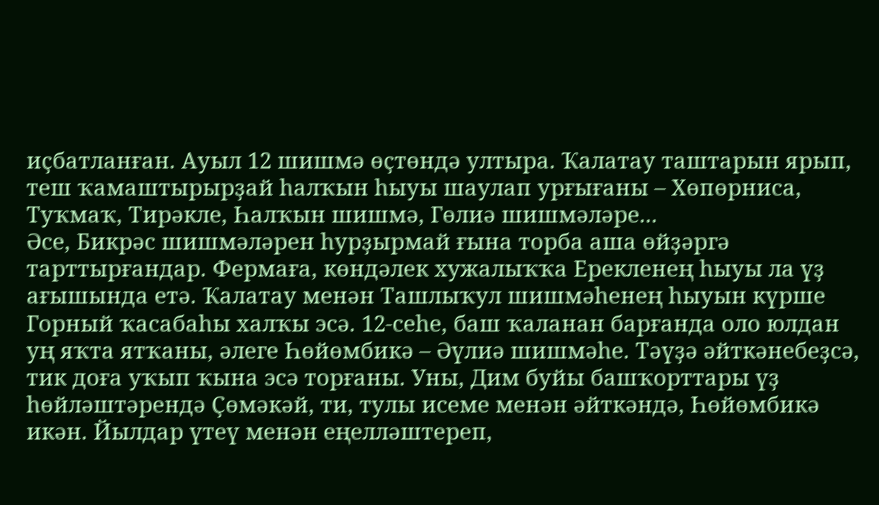иҫбатланған. Ауыл 12 шишмә өҫтөндә ултыра. Ҡалатау таштарын ярып, теш ҡамаштырырҙай һалҡын һыуы шаулап урғығаны – Хөпөрниса, Туҡмаҡ, Тирәкле, Һалҡын шишмә, Гөлиә шишмәләре...
Әсе, Бикрәс шишмәләрен һурҙырмай ғына торба аша өйҙәргә тарттырғандар. Фермаға, көндәлек хужалыҡҡа Ерекленең һыуы ла үҙ ағышында етә. Ҡалатау менән Ташлыҡул шишмәһенең һыуын күрше Горный ҡасабаһы халҡы эсә. 12-сеһе, баш ҡаланан барғанда оло юлдан уң яҡта ятҡаны, әлеге Һөйөмбикә – Әүлиә шишмәһе. Тәүҙә әйткәнебеҙсә, тик доға уҡып ҡына эсә торғаны. Уны, Дим буйы башҡорттары үҙ һөйләштәрендә Ҫөмәкәй, ти, тулы исеме менән әйткәндә, Һөйөмбикә икән. Йылдар үтеү менән еңелләштереп,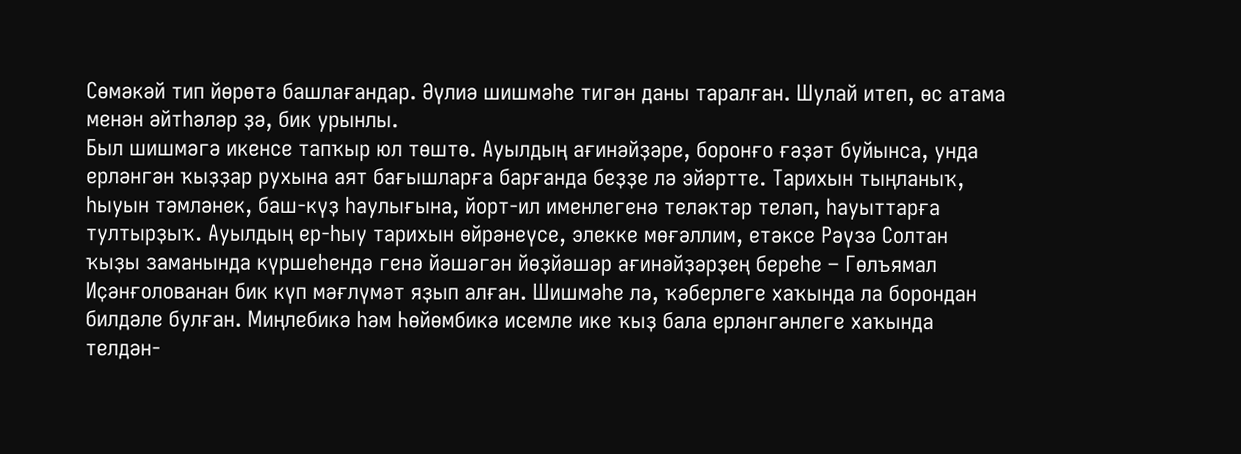Сөмәкәй тип йөрөтә башлағандар. Әүлиә шишмәһе тигән даны таралған. Шулай итеп, өс атама менән әйтһәләр ҙә, бик урынлы.
Был шишмәгә икенсе тапҡыр юл төштө. Ауылдың ағинәйҙәре, боронғо ғәҙәт буйынса, унда ерләнгән ҡыҙҙар рухына аят бағышларға барғанда беҙҙе лә эйәртте. Тарихын тыңланыҡ, һыуын тәмләнек, баш-күҙ һаулығына, йорт-ил именлегенә теләктәр теләп, һауыттарға тултырҙыҡ. Ауылдың ер-һыу тарихын өйрәнеүсе, элекке мөғәллим, етәксе Рәүзә Солтан ҡыҙы заманында күршеһендә генә йәшәгән йөҙйәшәр ағинәйҙәрҙең береһе – Гөлъямал Иҫәнғолованан бик күп мәғлүмәт яҙып алған. Шишмәһе лә, ҡәберлеге хаҡында ла борондан билдәле булған. Миңлебикә һәм Һөйөмбикә исемле ике ҡыҙ бала ерләнгәнлеге хаҡында телдән-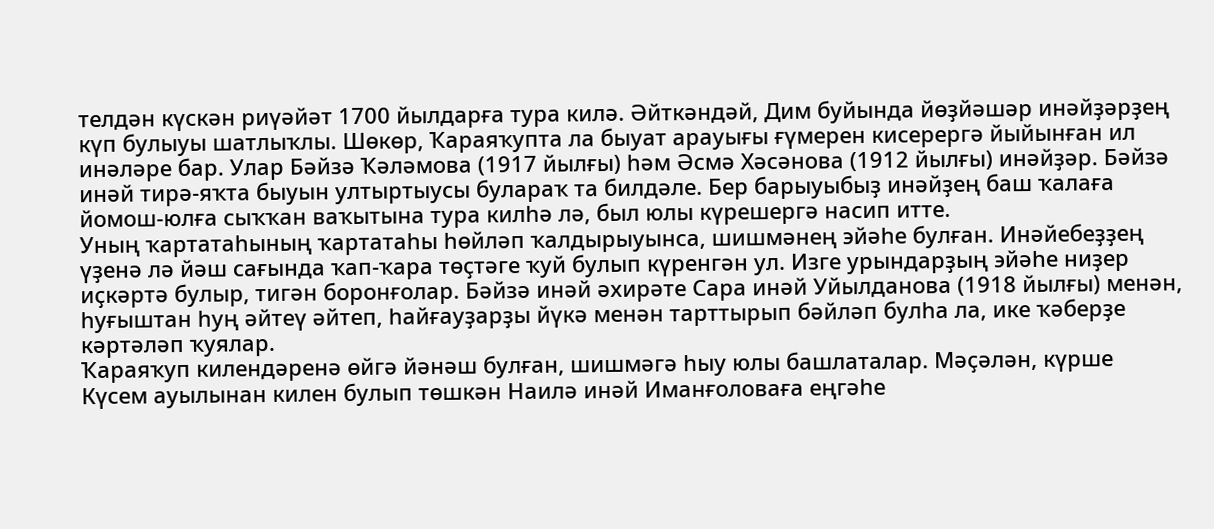телдән күскән риүәйәт 1700 йылдарға тура килә. Әйткәндәй, Дим буйында йөҙйәшәр инәйҙәрҙең күп булыуы шатлыҡлы. Шөкөр, Ҡараяҡупта ла быуат арауығы ғүмерен кисерергә йыйынған ил инәләре бар. Улар Бәйзә Ҡәләмова (1917 йылғы) һәм Әсмә Хәсәнова (1912 йылғы) инәйҙәр. Бәйзә инәй тирә-яҡта быуын ултыртыусы булараҡ та билдәле. Бер барыуыбыҙ инәйҙең баш ҡалаға йомош-юлға сыҡҡан ваҡытына тура килһә лә, был юлы күрешергә насип итте.
Уның ҡартатаһының ҡартатаһы һөйләп ҡалдырыуынса, шишмәнең эйәһе булған. Инәйебеҙҙең үҙенә лә йәш сағында ҡап-ҡара төҫтәге ҡуй булып күренгән ул. Изге урындарҙың эйәһе ниҙер иҫкәртә булыр, тигән боронғолар. Бәйзә инәй әхирәте Сара инәй Уйылданова (1918 йылғы) менән, һуғыштан һуң әйтеү әйтеп, һайғауҙарҙы йүкә менән тарттырып бәйләп булһа ла, ике ҡәберҙе кәртәләп ҡуялар.
Ҡараяҡуп килендәренә өйгә йәнәш булған, шишмәгә һыу юлы башлаталар. Мәҫәлән, күрше Күсем ауылынан килен булып төшкән Наилә инәй Иманғоловаға еңгәһе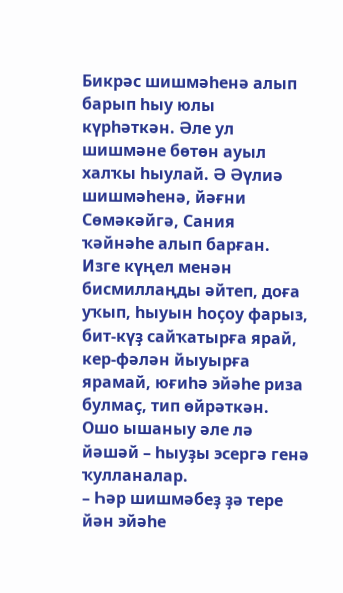Бикрәс шишмәһенә алып барып һыу юлы күрһәткән. Әле ул шишмәне бөтөн ауыл халҡы һыулай. Ә Әүлиә шишмәһенә, йәғни Сөмәкәйгә, Сания ҡәйнәһе алып барған. Изге күңел менән бисмиллаңды әйтеп, доға уҡып, һыуын һоҫоу фарыз, бит-күҙ сайҡатырға ярай, кер-фәлән йыуырға ярамай, юғиһә эйәһе риза булмаҫ, тип өйрәткән. Ошо ышаныу әле лә йәшәй – һыуҙы эсергә генә ҡулланалар.
– Һәр шишмәбеҙ ҙә тере йән эйәһе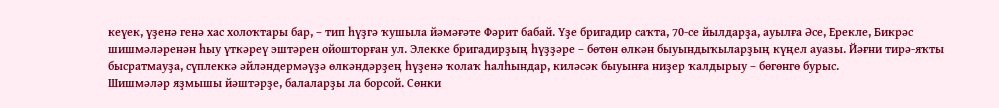кеүек, үҙенә генә хас холоҡтары бар, – тип һүҙгә ҡушыла йәмәғәте Фәрит бабай. Үҙе бригадир саҡта, 70-се йылдарҙа, ауылға Әсе, Ерекле, Бикрәс шишмәләренән һыу үткәреү эштәрен ойошторған ул. Элекке бригадирҙың һүҙҙәре – бөтөн өлкән быуындыҡыларҙың күңел ауазы. Йәғни тирә-яҡты бысратмауҙа, сүплеккә әйләндермәүҙә өлкәндәрҙең һүҙенә ҡолаҡ һалһындар, киләсәк быуынға ниҙер ҡалдырыу – бөгөнгө бурыс.
Шишмәләр яҙмышы йәштәрҙе, балаларҙы ла борсой. Сөнки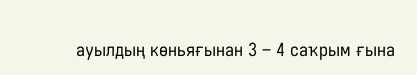ауылдың көньяғынан 3 – 4 саҡрым ғына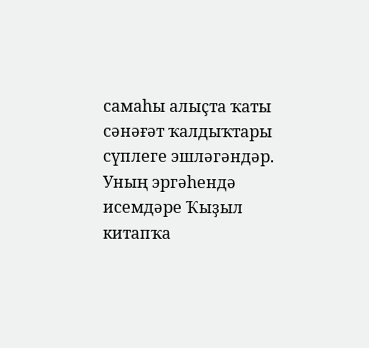самаһы алыҫта ҡаты сәнәғәт ҡалдыҡтары сүплеге эшләгәндәр. Уның эргәһендә исемдәре Ҡыҙыл китапҡа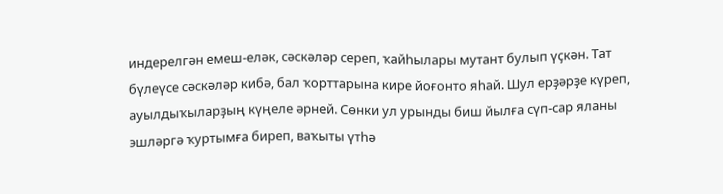индерелгән емеш-еләк, сәскәләр сереп, ҡайһылары мутант булып үҫкән. Тат бүлеүсе сәскәләр кибә, бал ҡорттарына кире йоғонто яһай. Шул ерҙәрҙе күреп, ауылдыҡыларҙың күңеле әрней. Сөнки ул урынды биш йылға сүп-сар яланы эшләргә ҡуртымға биреп, ваҡыты үтһә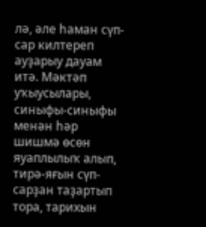лә, әле һаман сүп-сар килтереп ауҙарыу дауам итә. Мәктәп уҡыусылары, синыфы-синыфы менән һәр шишмә өсөн яуаплылыҡ алып, тирә-яғын сүп-сарҙан таҙартып тора, тарихын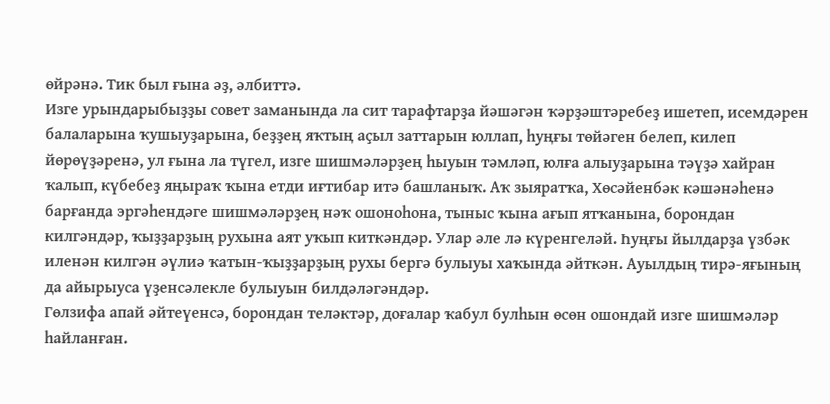өйрәнә. Тик был ғына әҙ, әлбиттә.
Изге урындарыбыҙҙы совет заманында ла сит тарафтарҙа йәшәгән ҡәрҙәштәребеҙ ишетеп, исемдәрен балаларына ҡушыуҙарына, беҙҙең яҡтың аҫыл заттарын юллап, һуңғы төйәген белеп, килеп йөрөүҙәренә, ул ғына ла түгел, изге шишмәләрҙең һыуын тәмләп, юлға алыуҙарына тәүҙә хайран ҡалып, күбебеҙ яңыраҡ ҡына етди иғтибар итә башланыҡ. Аҡ зыяратҡа, Хөсәйенбәк кәшәнәһенә барғанда эргәһендәге шишмәләрҙең нәҡ ошоноһона, тыныс ҡына ағып ятҡанына, борондан килгәндәр, ҡыҙҙарҙың рухына аят уҡып киткәндәр. Улар әле лә күренгеләй. Һуңғы йылдарҙа үзбәк иленән килгән әүлиә ҡатын-ҡыҙҙарҙың рухы бергә булыуы хаҡында әйткән. Ауылдың тирә-яғының да айырыуса үҙенсәлекле булыуын билдәләгәндәр.
Гөлзифа апай әйтеүенсә, борондан теләктәр, доғалар ҡабул булһын өсөн ошондай изге шишмәләр һайланған.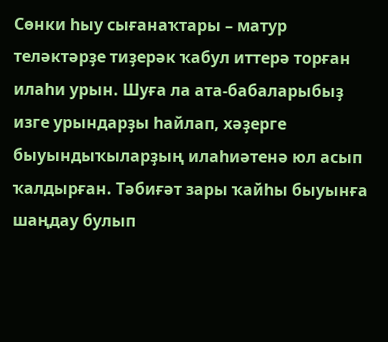Сөнки һыу сығанаҡтары – матур теләктәрҙе тиҙерәк ҡабул иттерә торған илаһи урын. Шуға ла ата-бабаларыбыҙ изге урындарҙы һайлап, хәҙерге быуындыҡыларҙың илаһиәтенә юл асып ҡалдырған. Тәбиғәт зары ҡайһы быуынға шаңдау булып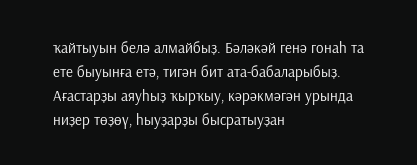ҡайтыуын белә алмайбыҙ. Бәләкәй генә гонаһ та ете быуынға етә, тигән бит ата-бабаларыбыҙ. Ағастарҙы аяуһыҙ ҡырҡыу, кәрәкмәгән урында ниҙер төҙөү, һыуҙарҙы бысратыуҙан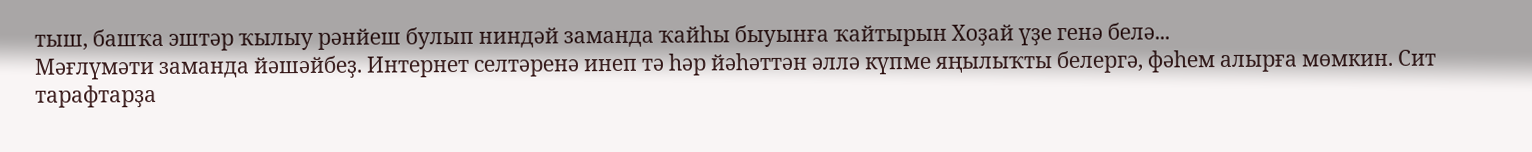тыш, башҡа эштәр ҡылыу рәнйеш булып ниндәй заманда ҡайһы быуынға ҡайтырын Хоҙай үҙе генә белә...
Мәғлүмәти заманда йәшәйбеҙ. Интернет селтәренә инеп тә һәр йәһәттән әллә күпме яңылыҡты белергә, фәһем алырға мөмкин. Сит тарафтарҙа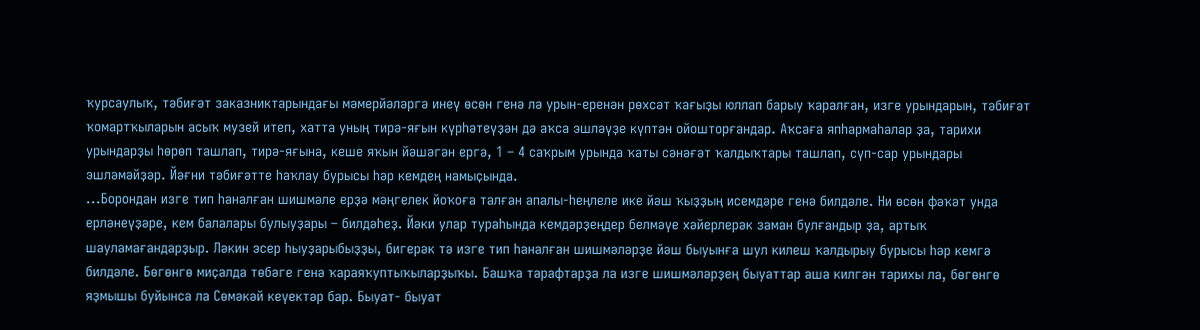ҡурсаулыҡ, тәбиғәт заказниктарындағы мәмерйәләргә инеү өсөн генә лә урын-еренән рөхсәт ҡағыҙы юллап барыу ҡаралған, изге урындарын, тәбиғәт ҡомартҡыларын асыҡ музей итеп, хатта уның тирә-яғын күрһәтеүҙән дә аҡса эшләүҙе күптән ойошторғандар. Аҡсаға япһармаһалар ҙа, тарихи урындарҙы һөрөп ташлап, тирә-яғына, кеше яҡын йәшәгән ергә, 1 – 4 саҡрым урында ҡаты сәнәғәт ҡалдыҡтары ташлап, сүп-сар урындары эшләмәйҙәр. Йәғни тәбиғәтте һаҡлау бурысы һәр кемдең намыҫында.
...Борондан изге тип һаналған шишмәле ерҙә мәңгелек йоҡоға талған апалы-һеңлеле ике йәш ҡыҙҙың исемдәре генә билдәле. Ни өсөн фәҡәт унда ерләнеүҙәре, кем балалары булыуҙары – билдәһеҙ. Йәки улар тураһында кемдәрҙеңдер белмәүе хәйерлерәк заман булғандыр ҙа, артыҡ шауламағандарҙыр. Ләкин эсер һыуҙарыбыҙҙы, бигерәк тә изге тип һаналған шишмәләрҙе йәш быуынға шул килеш ҡалдырыу бурысы һәр кемгә билдәле. Бөгөнгө миҫалда төбәге генә ҡараяҡуптыҡыларҙыҡы. Башҡа тарафтарҙа ла изге шишмәләрҙең быуаттар аша килгән тарихы ла, бөгөнгө яҙмышы буйынса ла Cөмәкәй кеүектәр бар. Быуат- быуат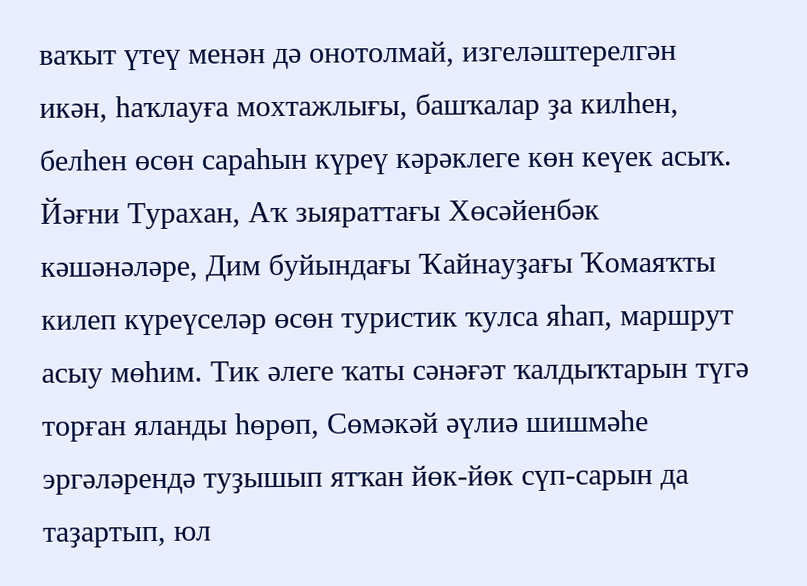ваҡыт үтеү менән дә онотолмай, изгеләштерелгән икән, һаҡлауға мохтажлығы, башҡалар ҙа килһен, белһен өсөн сараһын күреү кәрәклеге көн кеүек асыҡ. Йәғни Турахан, Аҡ зыяраттағы Хөсәйенбәк кәшәнәләре, Дим буйындағы Ҡайнауҙағы Ҡомаяҡты килеп күреүселәр өсөн туристик ҡулса яһап, маршрут асыу мөһим. Тик әлеге ҡаты сәнәғәт ҡалдыҡтарын түгә торған яланды һөрөп, Сөмәкәй әүлиә шишмәһе эргәләрендә туҙышып ятҡан йөк-йөк сүп-сарын да таҙартып, юл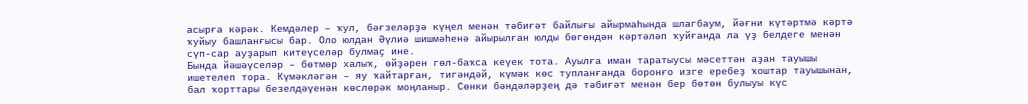асырға кәрәк. Кемдәлер – ҡул, бәғзеләрҙә күңел менән тәбиғәт байлығы айырмаһында шлагбаум, йәғни күтәртмә кәртә ҡуйыу башланғысы бар. Оло юлдан Әүлиә шишмәһенә айырылған юлды бөгөндән кәртәләп ҡуйғанда ла үҙ белдеге менән сүп-сар ауҙарып китеүселәр булмаҫ ине.
Бында йәшәүселәр – бөтмөр халыҡ, өйҙәрен гөл-баҡса кеүек тота. Ауылға иман таратыусы мәсеттән аҙан тауышы ишетелеп тора. Күмәкләгән – яу ҡайтарған, тигәндәй, күмәк көс тупланғанда боронғо изге еребеҙ ҡоштар тауышынан, бал ҡорттары безелдәүенән көслөрәк моңланыр. Сөнки бәндәләрҙең дә тәбиғәт менән бер бөтөн булыуы күс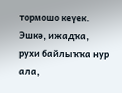тормошо кеүек. Эшкә, ижадҡа, рухи байлыҡҡа нур ала,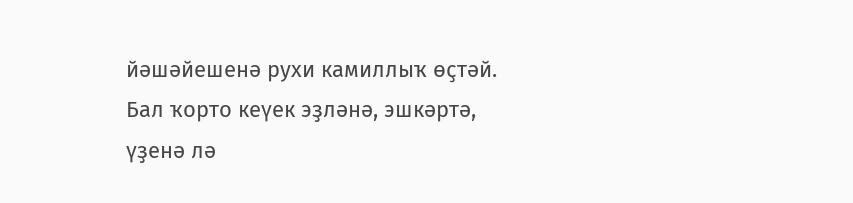йәшәйешенә рухи камиллыҡ өҫтәй. Бал ҡорто кеүек эҙләнә, эшкәртә, үҙенә лә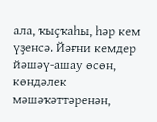ала, ҡыҫҡаһы, һәр кем үҙенсә. Йәғни кемдер йәшәү-ашау өсөн, көндәлек мәшәҡәттәренән,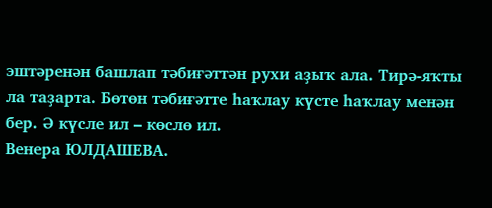эштәренән башлап тәбиғәттән рухи аҙыҡ ала. Тирә-яҡты ла таҙарта. Бөтөн тәбиғәтте һаҡлау күсте һаҡлау менән бер. Ә күсле ил – көслө ил.
Венера ЮЛДАШЕВА.